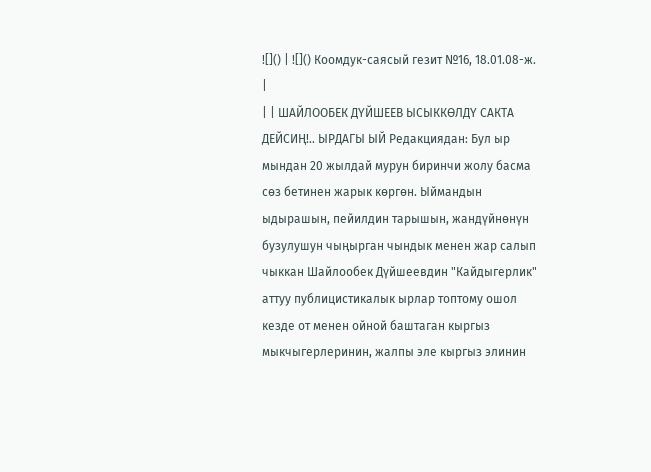![]() | ![]() Коомдук-саясый гезит №16, 18.01.08-ж. |
| | ШАЙЛООБЕК ДҮЙШЕЕВ ЫСЫККӨЛДҮ САКТА ДЕЙСИҢ!.. ЫРДАГЫ ЫЙ Редакциядан: Бул ыр мындан 20 жылдай мурун биринчи жолу басма сөз бетинен жарык көргөн. Ыймандын ыдырашын, пейилдин тарышын, жандүйнөнүн бузулушун чыңырган чындык менен жар салып чыккан Шайлообек Дүйшеевдин "Кайдыгерлик" аттуу публицистикалык ырлар топтому ошол кезде от менен ойной баштаган кыргыз мыкчыгерлеринин, жалпы эле кыргыз элинин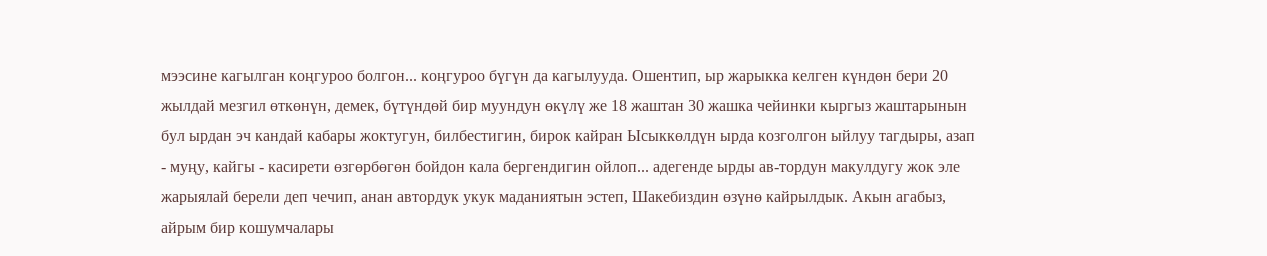мээсине кагылган коңгуроо болгон... коңгуроо бүгүн да кагылууда. Ошентип, ыр жарыкка келген күндөн бери 20 жылдай мезгил өткөнүн, демек, бүтүндөй бир муундун өкүлү же 18 жаштан 30 жашка чейинки кыргыз жаштарынын бул ырдан эч кандай кабары жоктугун, билбестигин, бирок кайран Ысыккөлдүн ырда козголгон ыйлуу тагдыры, азап - муңу, кайгы - касирети өзгөрбөгөн бойдон кала бергендигин ойлоп... адегенде ырды ав-тордун макулдугу жок эле жарыялай берели деп чечип, анан автордук укук маданиятын эстеп, Шакебиздин өзүнө кайрылдык. Акын агабыз, айрым бир кошумчалары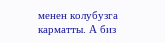менен колубузга карматты. А биз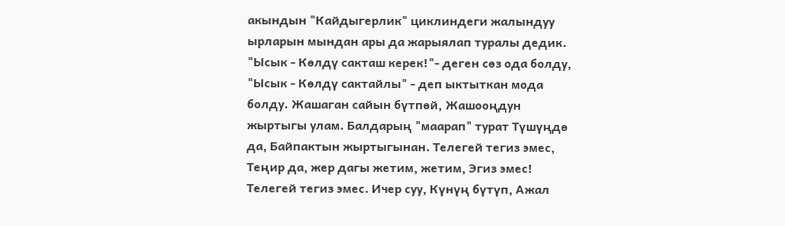акындын "Кайдыгерлик" циклиндеги жалындуу ырларын мындан ары да жарыялап туралы дедик. "Ысык - Көлдү сакташ керек!"- деген сөз ода болду, "Ысык - Көлдү сактайлы" - деп ыктыткан мода болду. Жашаган сайын бүтпөй, Жашооңдун жыртыгы улам. Балдарың "маарап" турат Түшүңдө да, Байпактын жыртыгынан. Телегей тегиз эмес, Теңир да, жер дагы жетим, жетим, Эгиз эмес! Телегей тегиз эмес. Ичер суу, Күнүң бүтүп, Ажал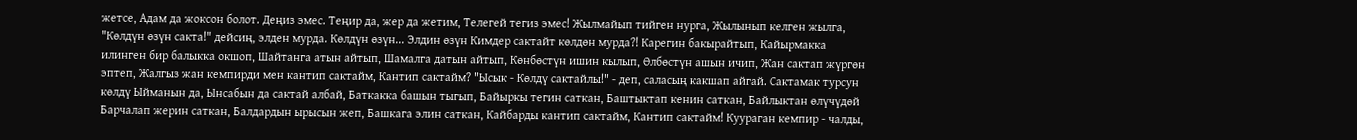жетсе, Адам да жоксон болот. Деңиз эмес. Теңир да, жер да жетим, Телегей тегиз эмес! Жылмайып тийген нурга, Жылынып келген жылга, "Көлдүн өзүн сакта!" дейсиң, элден мурда. Көлдүн өзүн... Элдин өзүн Кимдер сактайт көлдөн мурда?! Карегин бакырайтып, Кайырмакка илинген бир балыкка окшоп, Шайтанга атын айтып, Шамалга датын айтып, Көнбөстүн ишин кылып, Өлбөстүн ашын ичип, Жан сактап жүргөн эптеп, Жалгыз жан кемпирди мен кантип сактайм, Кантип сактайм? "Ысык - Көлдү сактайлы!" - деп, саласың какшап айгай. Сактамак турсун көлдү Ыйманын да, Ынсабын да сактай албай, Баткакка башын тыгып, Байыркы тегин саткан, Баштыктап кенин саткан, Байлыктан өлүчүдөй Барчалап жерин саткан, Балдардын ырысын жеп, Башкага элин саткан, Кайбарды кантип сактайм, Кантип сактайм! Куураган кемпир - чалды,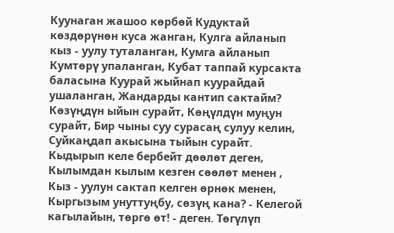Куунаган жашоо көрбөй Кудуктай көздөрүнөн куса жанган, Кулга айланып кыз - уулу туталанган, Кумга айланып Кумтөрү упаланган, Кубат таппай курсакта баласына Куурай жыйнап куурайдай ушаланган, Жандарды кантип сактайм? Көзүңдүн ыйын сурайт, Көңүлдүн муңун сурайт, Бир чыны суу сурасаң сулуу келин, Суйкаңдап акысына тыйын сурайт. Кыдырып келе бербейт дөөлөт деген, Кылымдан кылым кезген сөөлөт менен , Кыз - уулун сактап келген өрнөк менен, Кыргызым унуттуңбу, сөзүң кана? - Келегой кагылайын, төргө өт! - деген. Төгүлүп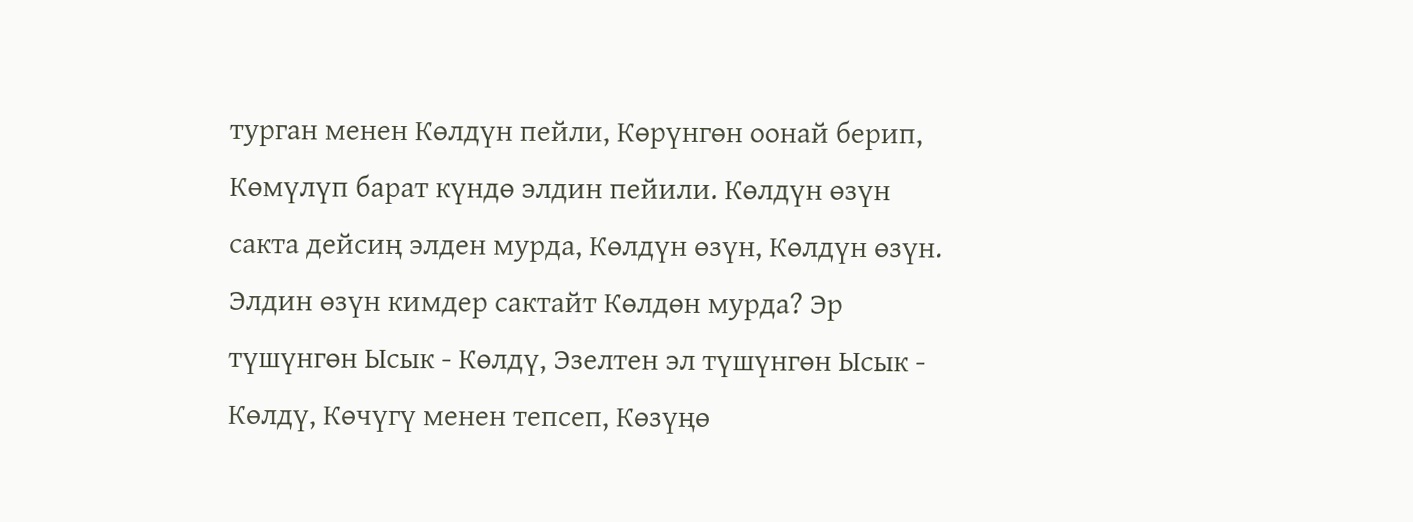турган менен Көлдүн пейли, Көрүнгөн оонай берип, Көмүлүп барат күндө элдин пейили. Көлдүн өзүн сакта дейсиң элден мурда, Көлдүн өзүн, Көлдүн өзүн. Элдин өзүн кимдер сактайт Көлдөн мурда? Эр түшүнгөн Ысык - Көлдү, Эзелтен эл түшүнгөн Ысык - Көлдү, Көчүгү менен тепсеп, Көзүңө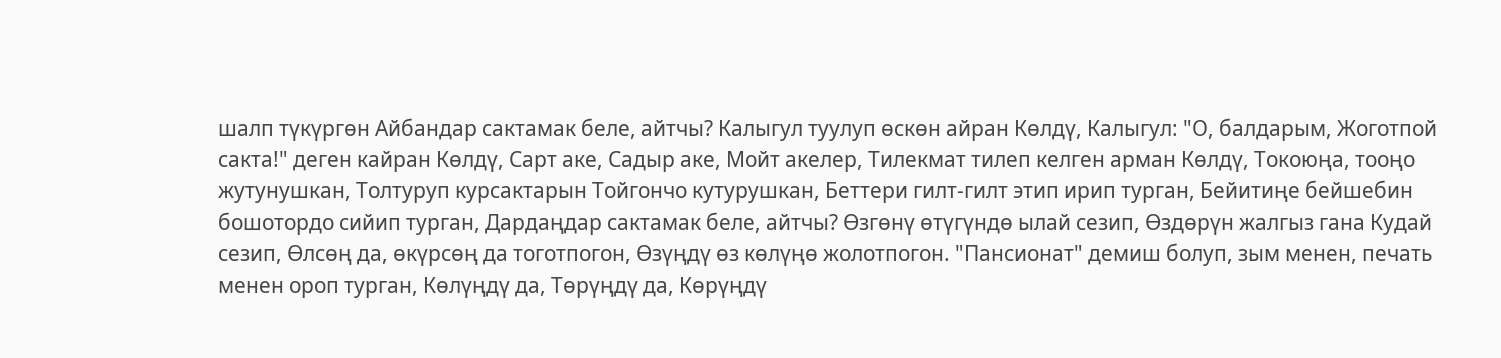шалп түкүргөн Айбандар сактамак беле, айтчы? Калыгул туулуп өскөн айран Көлдү, Калыгул: "О, балдарым, Жоготпой сакта!" деген кайран Көлдү, Сарт аке, Садыр аке, Мойт акелер, Тилекмат тилеп келген арман Көлдү, Токоюңа, тооңо жутунушкан, Толтуруп курсактарын Тойгончо кутурушкан, Беттери гилт-гилт этип ирип турган, Бейитиңе бейшебин бошотордо сийип турган, Дардаңдар сактамак беле, айтчы? Өзгөнү өтүгүндө ылай сезип, Өздөрүн жалгыз гана Кудай сезип, Өлсөң да, өкүрсөң да тоготпогон, Өзүңдү өз көлүңө жолотпогон. "Пансионат" демиш болуп, зым менен, печать менен ороп турган, Көлүңдү да, Төрүңдү да, Көрүңдү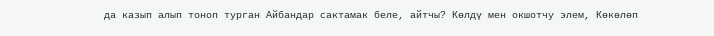да казып алып тоноп турган Айбандар сактамак беле, айтчы? Көлдү мен окшотчу элем, Көкөлөп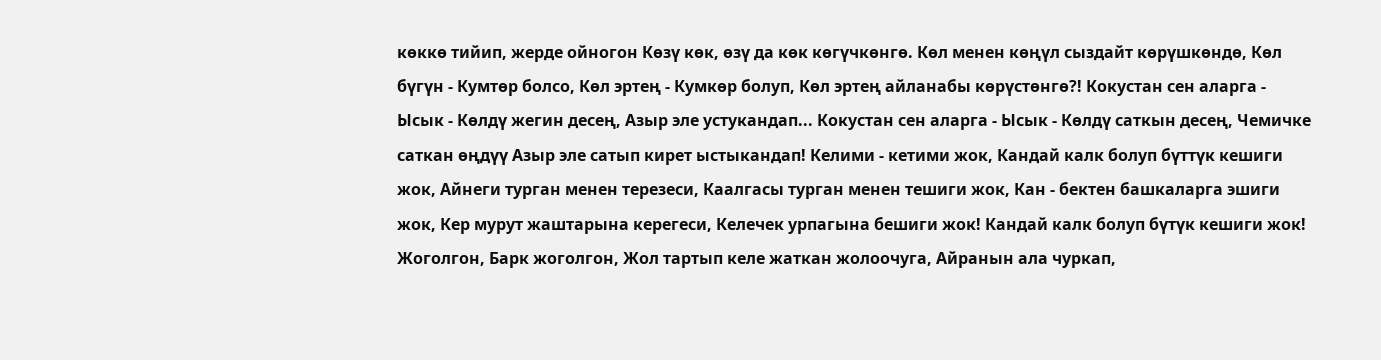көккө тийип, жерде ойногон Көзү көк, өзү да көк көгүчкөнгө. Көл менен көңүл сыздайт көрүшкөндө, Көл бүгүн - Кумтөр болсо, Көл эртең - Кумкөр болуп, Көл эртең айланабы көрүстөнгө?! Кокустан сен аларга - Ысык - Көлдү жегин десең, Азыр эле устукандап... Кокустан сен аларга - Ысык - Көлдү саткын десең, Чемичке саткан өңдүү Азыр эле сатып кирет ыстыкандап! Келими - кетими жок, Кандай калк болуп бүттүк кешиги жок, Айнеги турган менен терезеси, Каалгасы турган менен тешиги жок, Кан - бектен башкаларга эшиги жок, Кер мурут жаштарына керегеси, Келечек урпагына бешиги жок! Кандай калк болуп бүтүк кешиги жок! Жоголгон, Барк жоголгон, Жол тартып келе жаткан жолоочуга, Айранын ала чуркап,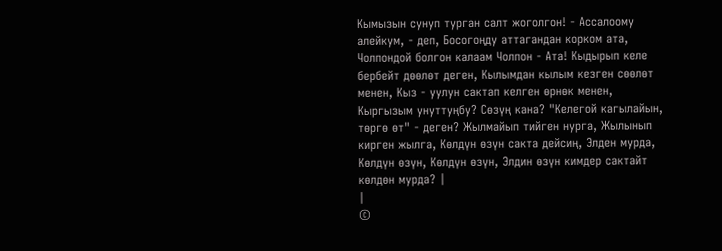Кымызын сунуп турган салт жоголгон! - Ассалоому алейкум, - деп, Босогоңду аттагандан корком ата, Чолпондой болгон калаам Чолпон - Ата! Кыдырып келе бербейт дөөлөт деген, Кылымдан кылым кезген сөөлөт менен, Кыз - уулун сактап келген өрнөк менен, Кыргызым унуттуңбу? Сөзүң кана? "Келегой кагылайын, төргө өт" - деген? Жылмайып тийген нурга, Жылынып кирген жылга, Көлдүн өзүн сакта дейсиң, Элден мурда, Көлдүн өзүн, Көлдүн өзүн, Элдин өзүн кимдер сактайт көлдөн мурда? |
|
©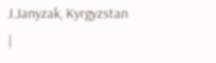J.Janyzak, Kyrgyzstan
|